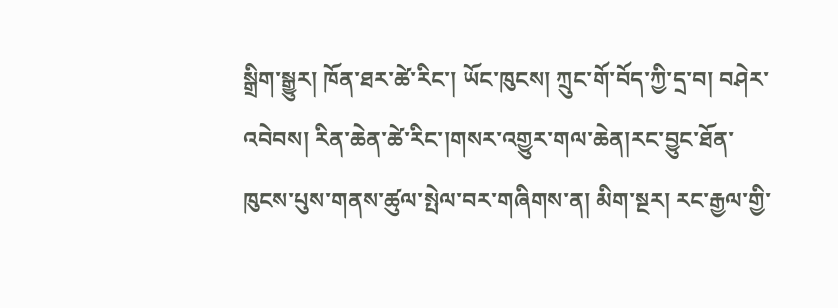སྒྲིག་སྒྱུར། ཁོན་ཐར་ཚེ་རིང་། ཡོང་ཁུངས། ཀྲུང་གོ་བོད་ཀྱི་དྲ་བ། བཤེར་འབེབས། རིན་ཆེན་ཚེ་རིང་།གསར་འགྱུར་གལ་ཆེན།རང་བྱུང་ཐོན་ཁུངས་པུས་གནས་ཚུལ་སྤེལ་བར་གཞིགས་ན། མིག་སྔར། རང་རྒྱལ་གྱི་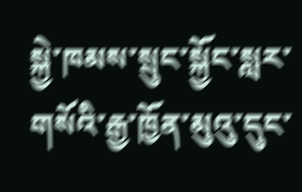སྐྱེ་ཁམས་སྲུང་སྐྱོང་སླར་གསོའི་རྒྱ་ཁྱོན་མུའུ་དུང་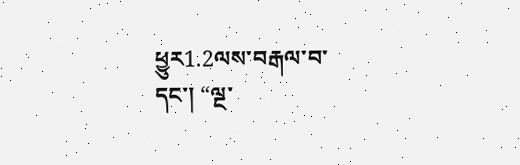ཕྱུར1.2ལས་བརྒལ་བ་དང་། “ལྔ་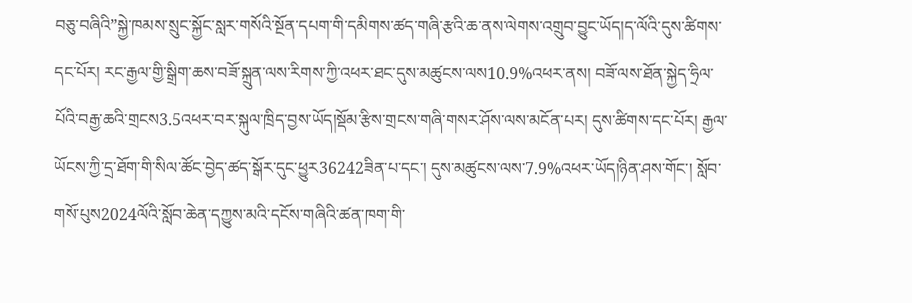བཅུ་བཞིའི”སྐྱེ་ཁམས་སྲུང་སྐྱོང་སླར་གསོའི་སྔོན་དཔག་གི་དམིགས་ཚད་གཞི་རྩའི་ཆ་ནས་ལེགས་འགྲུབ་བྱུང་ཡོད།ད་ལོའི་དུས་ཚིགས་དང་པོར། རང་རྒྱལ་གྱི་སྒྲིག་ཆས་བཟོ་སྐྲུན་ལས་རིགས་ཀྱི་འཕར་ཐང་དུས་མཚུངས་ལས10.9%འཕར་ནས། བཟོ་ལས་ཐོན་སྐྱེད་ཧྲིལ་པོའི་བརྒྱ་ཆའི་གྲངས3.5འཕར་བར་སྐུལ་ཁྲིད་བྱས་ཡོད།སྡོམ་རྩིས་གྲངས་གཞི་གསར་ཤོས་ལས་མངོན་པར། དུས་ཚིགས་དང་པོར། རྒྱལ་ཡོངས་ཀྱི་དྲ་ཐོག་གི་སིལ་ཚོང་བྱེད་ཚད་སྒོར་དུང་ཕྱུར36242ཟིན་པ་དང་། དུས་མཚུངས་ལས་7.9%འཕར་ཡོད།ཉིན་ཤས་གོང་། སློབ་གསོ་པུས2024ལོའི་སློབ་ཆེན་དཀྱུས་མའི་དངོས་གཞིའི་ཚན་ཁག་གི་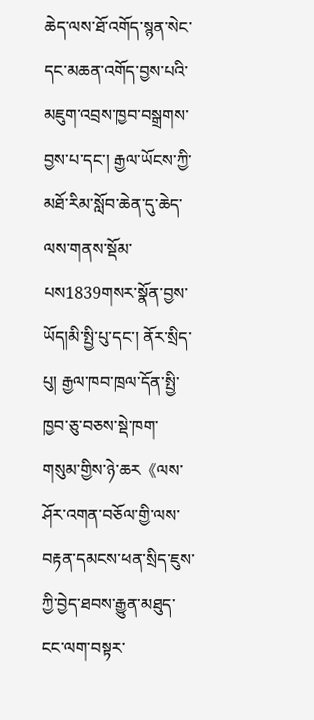ཆེད་ལས་ཐོ་འགོད་སྙན་སེང་དང་མཆན་འགོད་བྱས་པའི་མཇུག་འབྲས་ཁྱབ་བསྒྲགས་བྱས་པ་དང་། རྒྱལ་ཡོངས་ཀྱི་མཐོ་རིམ་སློབ་ཆེན་དུ་ཆེད་ལས་གནས་སྡོམ་པས1839གསར་སྣོན་བྱས་ཡོད།མི་སྤྱི་པུ་དང་། ནོར་སྲིད་པུ། རྒྱལ་ཁབ་ཁྲལ་དོན་སྤྱི་ཁྱབ་ཅུ་བཅས་སྡེ་ཁག་གསུམ་གྱིས་ཉེ་ཆར《ལས་ཤོར་འགན་བཅོལ་གྱི་ལས་བརྟན་དམངས་ཕན་སྲིད་ཇུས་ཀྱི་བྱེད་ཐབས་རྒྱུན་མཐུད་ངང་ལག་བསྟར་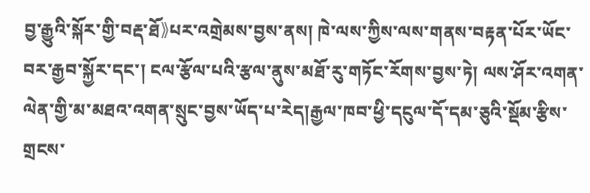བྱ་རྒྱུའི་སྐོར་གྱི་བརྡ་ཐོ》པར་འགྲེམས་བྱས་ནས། ཁེ་ལས་ཀྱིས་ལས་གནས་བརྟན་པོར་ཡོང་བར་རྒྱབ་སྐྱོར་དང་། ངལ་རྩོལ་པའི་རྩལ་ནུས་མཐོ་རུ་གཏོང་རོགས་བྱས་ཏེ། ལས་ཤོར་འགན་ལེན་གྱི་མ་མཐའ་འགན་སྲུང་བྱས་ཡོད་པ་རེད།རྒྱལ་ཁབ་ཕྱི་དངུལ་དོ་དམ་ཅུའི་སྡོམ་རྩིས་གྲངས་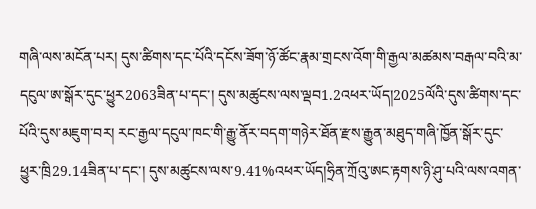གཞི་ལས་མངོན་པར། དུས་ཚིགས་དང་པོའི་དངོས་ཟོག་ཉོ་ཚོང་རྣམ་གྲངས་འོག་གི་རྒྱལ་མཚམས་བརྒལ་བའི་མ་དངུལ་ཨ་སྒོར་དུང་ཕྱུར2063ཟིན་པ་དང་། དུས་མཚུངས་ལས་ལྡབ1.2འཕར་ཡོད།2025ལོའི་དུས་ཚིགས་དང་པོའི་དུས་མཇུག་བར། རང་རྒྱལ་དངུལ་ཁང་གི་རྒྱུ་ནོར་བདག་གཉེར་ཐོན་རྫས་རྒྱུན་མཐུད་གཞི་ཁྱོན་སྒོར་དུང་ཕྱུར་ཁྲི29.14ཟིན་པ་དང་། དུས་མཚུངས་ལས་9.41%འཕར་ཡོད།ཧྲིན་ཀྲོའུ་ཨང་རྟགས་ཉི་ཤུ་པའི་ལས་འགན་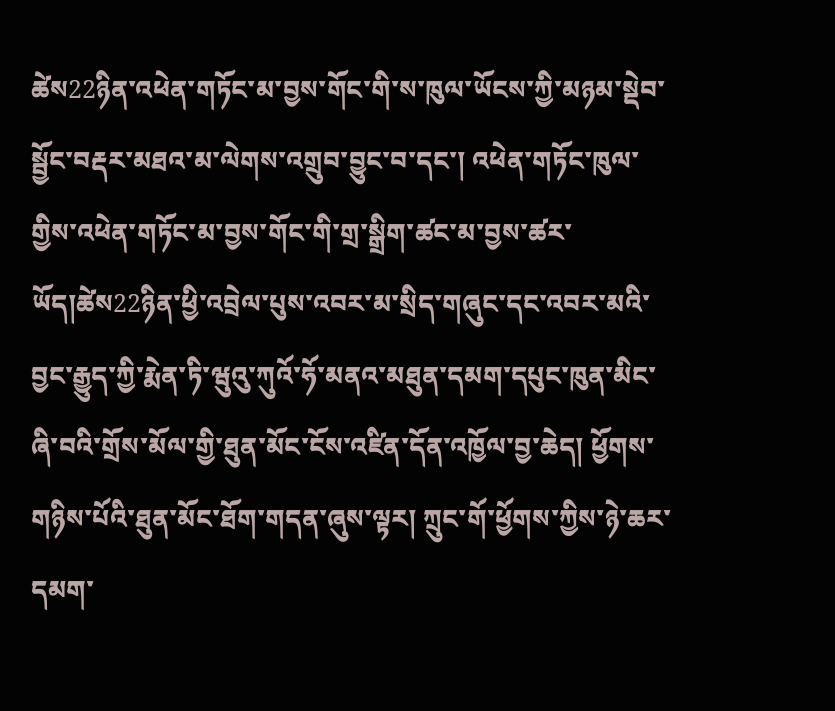ཚེས22ཉིན་འཕེན་གཏོང་མ་བྱས་གོང་གི་ས་ཁུལ་ཡོངས་ཀྱི་མཉམ་སྡེབ་སྦྱོང་བརྡར་མཐའ་མ་ལེགས་འགྲུབ་བྱུང་བ་དང་། འཕེན་གཏོང་ཁུལ་གྱིས་འཕེན་གཏོང་མ་བྱས་གོང་གི་གྲ་སྒྲིག་ཚང་མ་བྱས་ཚར་ཡོད།ཚེས22ཉིན་ཕྱི་འབྲེལ་པུས་འབར་མ་སྲིད་གཞུང་དང་འབར་མའི་བྱང་རྒྱུད་ཀྱི་རྨེན་ཏི་ཝུའུ་ཀུའོ་ཧོ་མནའ་མཐུན་དམག་དཔུང་ཁུན་མིང་ཞི་བའི་གྲོས་མོལ་གྱི་ཐུན་མོང་ངོས་འཛིན་དོན་འཁྱོལ་བྱ་ཆེད། ཕྱོགས་གཉིས་པོའི་ཐུན་མོང་ཐོག་གདན་ཞུས་ལྟར། ཀྲུང་གོ་ཕྱོགས་ཀྱིས་ཉེ་ཆར་དམག་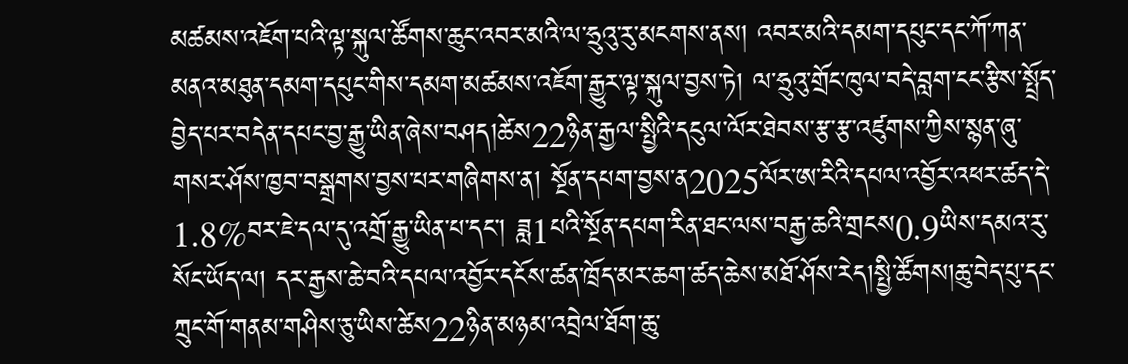མཚམས་འཇོག་པའི་ལྟ་སྐུལ་ཚོགས་ཆུང་འབར་མའི་ལ་ཧྲུའུ་རུ་མངགས་ནས། འབར་མའི་དམག་དཔུང་དང་ཀོ་ཀན་མནའ་མཐུན་དམག་དཔུང་གིས་དམག་མཚམས་འཇོག་རྒྱུར་ལྟ་སྐུལ་བྱས་ཏེ། ལ་ཧྲུའུ་གྲོང་ཁུལ་བདེ་བླག་ངང་རྩིས་སྤྲོད་བྱེད་པར་བདེན་དཔང་བྱ་རྒྱུ་ཡིན་ཞེས་བཤད།ཚེས22ཉིན་རྒྱལ་སྤྱིའི་དངུལ་ལོར་ཐེབས་རྩ་རྩ་འཛུགས་ཀྱིས་སྙན་ཞུ་གསར་ཤོས་ཁྱབ་བསྒྲགས་བྱས་པར་གཞིགས་ན། སྔོན་དཔག་བྱས་ན2025ལོར་ཨ་རིའི་དཔལ་འབྱོར་འཕར་ཚད་དེ་1.8%བར་ཇེ་དལ་དུ་འགྲོ་རྒྱུ་ཡིན་པ་དང་། ཟླ1པའི་སྔོན་དཔག་རིན་ཐང་ལས་བརྒྱ་ཆའི་གྲངས0.9ཡིས་དམའ་རུ་སོང་ཡོད་ལ། དར་རྒྱས་ཆེ་བའི་དཔལ་འབྱོར་དངོས་ཚན་ཁྲོད་མར་ཆག་ཚད་ཆེས་མཐོ་ཤོས་རེད།སྤྱི་ཚོགས།ཆུ་བེད་པུ་དང་ཀྲུང་གོ་གནམ་གཤིས་ཅུ་ཡིས་ཚེས22ཉིན་མཉམ་འབྲེལ་ཐོག་ཆུ་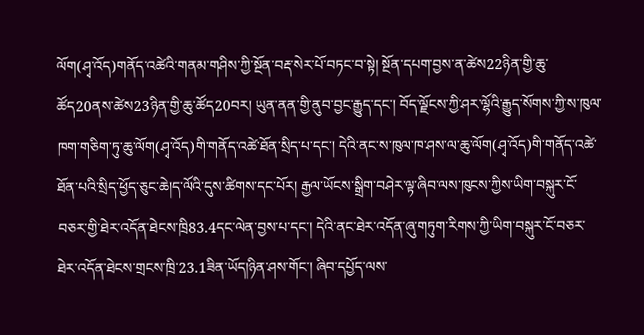ལོག(ཤྭ་འོད)གནོད་འཚེའི་གནམ་གཤིས་ཀྱི་སྔོན་བརྡ་སེར་པོ་བཏང་བ་སྟེ། སྔོན་དཔག་བྱས་ན་ཚེས22ཉིན་གྱི་ཆུ་ཚོད20ནས་ཚེས23ཉིན་གྱི་ཆུ་ཚོད20བར། ཡུན་ནན་གྱི་ནུབ་བྱང་རྒྱུད་དང་། བོད་ལྗོངས་ཀྱི་ཤར་ལྷོའི་རྒྱུད་སོགས་ཀྱི་ས་ཁུལ་ཁག་གཅིག་ཏུ་ཆུ་ལོག(ཤྭ་འོད)གི་གནོད་འཚེ་ཐོན་སྲིད་པ་དང་། དེའི་ནང་ས་ཁུལ་ཁ་ཤས་ལ་ཆུ་ལོག(ཤྭ་འོད)གི་གནོད་འཚེ་ཐོན་པའི་སྲིད་ཕྱོད་ཅུང་ཆེ།ད་ལོའི་དུས་ཚིགས་དང་པོར། རྒྱལ་ཡོངས་སྒྲིག་བཤེར་ལྟ་ཞིབ་ལས་ཁུངས་ཀྱིས་ཡིག་བསྐུར་ངོ་བཅར་གྱི་ཐེར་འདོན་ཐེངས་ཁྲི83.4དང་ལེན་བྱས་པ་དང་། དེའི་ནང་ཐེར་འདོན་ཞུ་གཏུག་རིགས་ཀྱི་ཡིག་བསྐུར་ངོ་བཅར་ཐེར་འདོན་ཐེངས་གྲངས་ཁྲི་23.1ཟིན་ཡོད།ཉིན་ཤས་གོང་། ཞིབ་དཔྱོད་ལས་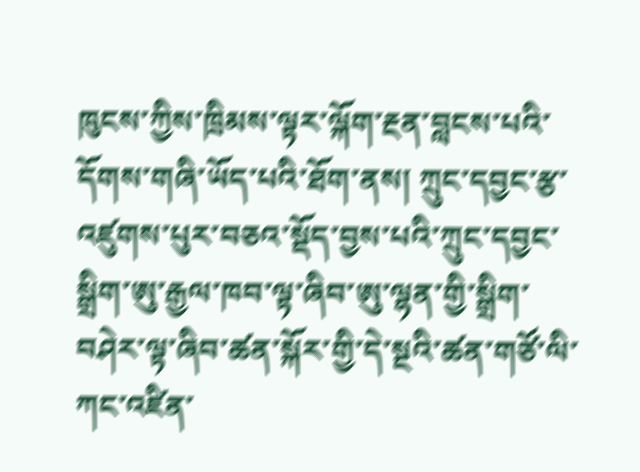ཁུངས་ཀྱིས་ཁྲིམས་ལྟར་ལྐོག་རྔན་བླངས་པའི་དོགས་གཞི་ཡོད་པའི་ཐོག་ནས། ཀྲུང་དབྱང་རྩ་འཛུགས་པུར་བཅའ་སྡོད་བྱས་པའི་ཀྲུང་དབྱང་སྒྲིག་ཨུ་རྒྱལ་ཁབ་ལྟ་ཞིབ་ཨུ་ལྷན་གྱི་སྒྲིག་བཤེར་ལྟ་ཞིབ་ཚན་སྐོར་གྱི་དེ་སྔའི་ཚན་གཙོ་ལི་ཀང་འཛིན་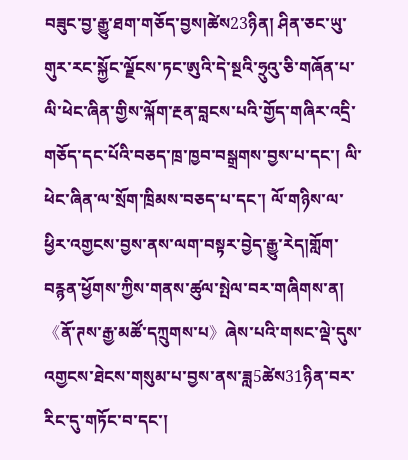བཟུང་བྱ་རྒྱུ་ཐག་གཅོད་བྱས།ཚེས23ཉིན། ཤིན་ཅང་ཡུ་གུར་རང་སྐྱོང་ལྗོངས་ཏང་ཨུའི་དེ་སྔའི་ཧྲུའུ་ཅི་གཞོན་པ་ལི་ཕེང་ཞིན་གྱིས་ལྐོག་རྔན་བླངས་པའི་གྱོད་གཞིར་འདྲི་གཅོད་དང་པོའི་བཅད་ཁྲ་ཁྱབ་བསྒྲགས་བྱས་པ་དང་། ལི་ཕེང་ཞིན་ལ་སྲོག་ཁྲིམས་བཅད་པ་དང་། ལོ་གཉིས་ལ་ཕྱིར་འགྱངས་བྱས་ནས་ལག་བསྟར་བྱེད་རྒྱུ་རེད།གློག་བརྙན་ཕྱོགས་ཀྱིས་གནས་ཚུལ་སྤེལ་བར་གཞིགས་ན།《ནོ་ཊས་རྒྱ་མཚོ་དཀྲུགས་པ》ཞེས་པའི་གསང་ལྡེ་དུས་འགྱངས་ཐེངས་གསུམ་པ་བྱས་ནས་ཟླ5ཚེས31ཉིན་བར་རིང་དུ་གཏོང་བ་དང་།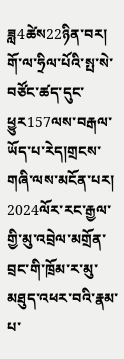ཟླ4ཚེས22ཉིན་བར། གོ་ལ་ཧྲིལ་པོའི་སྤ་སེ་བཙོང་ཚད་དུང་ཕྱུར157ལས་བརྒལ་ཡོད་པ་རེད།གྲངས་གཞི་ལས་མངོན་པར། 2024ལོར་རང་རྒྱལ་གྱི་མུ་འབྲེལ་མགྲོན་བྲང་གི་ཁྲོམ་ར་མུ་མཐུད་འཕར་བའི་རྣམ་པ་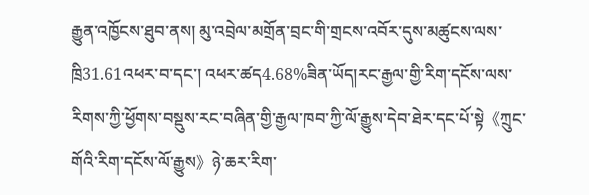རྒྱུན་འཁྱོངས་ཐུབ་ནས། མུ་འབྲེལ་མགྲོན་བྲང་གི་གྲངས་འབོར་དུས་མཚུངས་ལས་ཁྲི31.61འཕར་བ་དང་། འཕར་ཚད4.68%ཟིན་ཡོད།རང་རྒྱལ་གྱི་རིག་དངོས་ལས་རིགས་ཀྱི་ཕྱོགས་བསྡུས་རང་བཞིན་གྱི་རྒྱལ་ཁབ་ཀྱི་ལོ་རྒྱུས་དེབ་ཐེར་དང་པོ་སྟེ《ཀྲུང་གོའི་རིག་དངོས་ལོ་རྒྱུས》ཉེ་ཆར་རིག་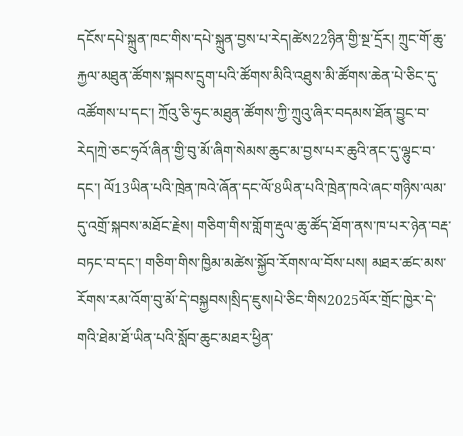དངོས་དཔེ་སྐྲུན་ཁང་གིས་དཔེ་སྐྲུན་བྱས་པ་རེད།ཚེས22ཉིན་གྱི་སྔ་དྲོར། ཀྲུང་གོ་ཆུ་རྐྱལ་མཐུན་ཚོགས་སྐབས་དྲུག་པའི་ཚོགས་མིའི་འཐུས་མི་ཚོགས་ཆེན་པེ་ཅིང་དུ་འཚོགས་པ་དང་། ཀྲོའུ་ཅི་ཧུང་མཐུན་ཚོགས་ཀྱི་ཀྲུའུ་ཞིར་བདམས་ཐོན་བྱུང་བ་རེད།ཀྲེ་ཅང་ཧྲའོ་ཞིན་གྱི་བུ་མོ་ཞིག་སེམས་ཆུང་མ་བྱས་པར་ཆུའི་ནང་དུ་ལྷུང་བ་དང་། ལོ13ཡིན་པའི་ཁྲེན་ཁའེ་ཞོན་དང་ལོ་8ཡིན་པའི་ཁྲེན་ཁའེ་ཞང་གཉིས་ལམ་དུ་འགྲོ་སྐབས་མཐོང་རྗེས། གཅིག་གིས་གློག་རྡུལ་ཆུ་ཚོད་ཐོག་ནས་ཁ་པར་ཉེན་བརྡ་བཏང་བ་དང་། གཅིག་གིས་ཁྱིམ་མཚེས་སྐྱོབ་རོགས་ལ་བོས་པས། མཐར་ཚང་མས་རོགས་རམ་འོག་བུ་མོ་དེ་བསྐྱབས།སྲིད་ཇུས།པེ་ཅིང་གིས2025ལོར་གྲོང་ཁྱེར་དེ་གའི་ཐེམ་ཐོ་ཡིན་པའི་སློབ་ཆུང་མཐར་ཕྱིན་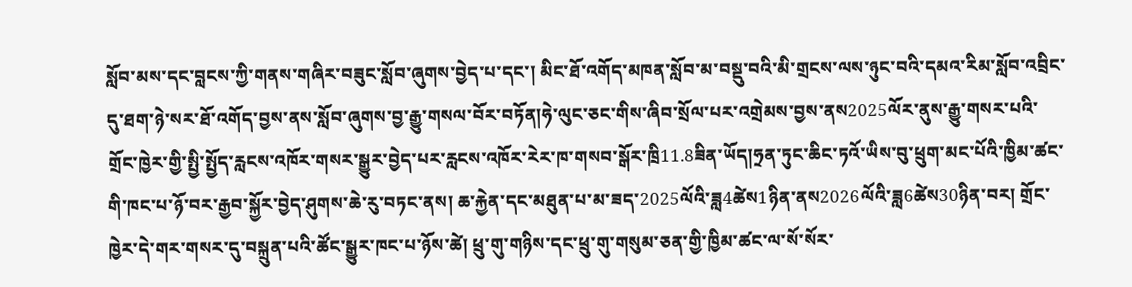སློབ་མས་དང་བླངས་ཀྱི་གནས་གཞིར་བཟུང་སློབ་ཞུགས་བྱེད་པ་དང་། མིང་ཐོ་འགོད་མཁན་སློབ་མ་བསྡུ་བའི་མི་གྲངས་ལས་ཉུང་བའི་དམའ་རིམ་སློབ་འབྲིང་དུ་ཐག་ཉེ་སར་ཐོ་འགོད་བྱས་ནས་སློབ་ཞུགས་བྱ་རྒྱུ་གསལ་བོར་བཏོན།ཧེ་ལུང་ཅང་གིས་ཞིབ་སྲོལ་པར་འགྲེམས་བྱས་ནས2025ལོར་ནུས་རྒྱུ་གསར་པའི་གྲོང་ཁྱེར་གྱི་སྤྱི་སྤྱོད་རླངས་འཁོར་གསར་སྒྱུར་བྱེད་པར་རླངས་འཁོར་རེར་ཁ་གསབ་སྒོར་ཁྲི11.8ཟིན་ཡོད།ཧྲན་ཏུང་ཆིང་ཏའོ་ཡིས་བུ་ཕྲུག་མང་པོའི་ཁྱིམ་ཚང་གི་ཁང་པ་ཉོ་བར་རྒྱབ་སྐྱོར་བྱེད་ཤུགས་ཆེ་རུ་བཏང་ནས། ཆ་རྐྱེན་དང་མཐུན་པ་མ་ཟད་2025ལོའི་ཟླ4ཚེས1ཉིན་ནས2026ལོའི་ཟླ6ཚེས30ཉིན་བར། གྲོང་ཁྱེར་དེ་གར་གསར་དུ་བསྐྲུན་པའི་ཚོང་སྒྱུར་ཁང་པ་ཉོས་ཚེ། ཕྲུ་གུ་གཉིས་དང་ཕྲུ་གུ་གསུམ་ཅན་གྱི་ཁྱིམ་ཚང་ལ་སོ་སོར་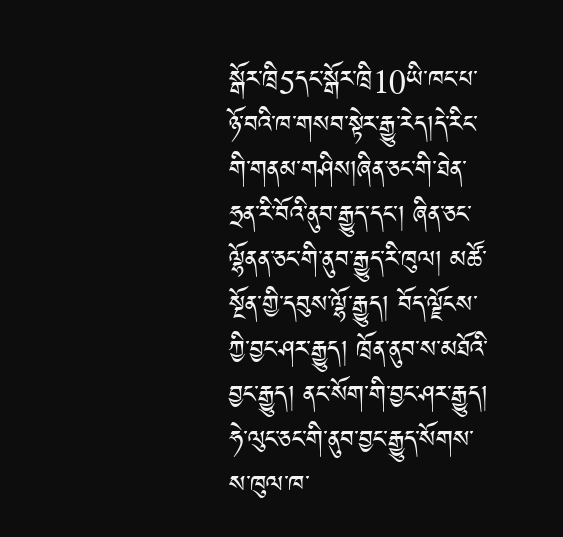སྒོར་ཁྲི5དང་སྒོར་ཁྲི10ཡི་ཁང་པ་ཉོ་བའི་ཁ་གསབ་སྟེར་རྒྱུ་རེད།དེ་རིང་གི་གནམ་གཤིས།ཞིན་ཅང་གི་ཐེན་ཧྲན་རི་བོའི་ནུབ་རྒྱུད་དང་། ཞིན་ཅང་ལྷོནན་ཅང་གི་ནུབ་རྒྱུད་རི་ཁུལ། མཚོ་སྔོན་གྱི་དབུས་ལྷོ་རྒྱུད། བོད་ལྗོངས་ཀྱི་བྱང་ཤར་རྒྱུད། ཁྲོན་ནུབ་ས་མཐོའི་བྱང་རྒྱུད། ནང་སོག་གི་བྱང་ཤར་རྒྱུད། ཧེ་ལུང་ཅང་གི་ནུབ་བྱང་རྒྱུད་སོགས་ས་ཁུལ་ཁ་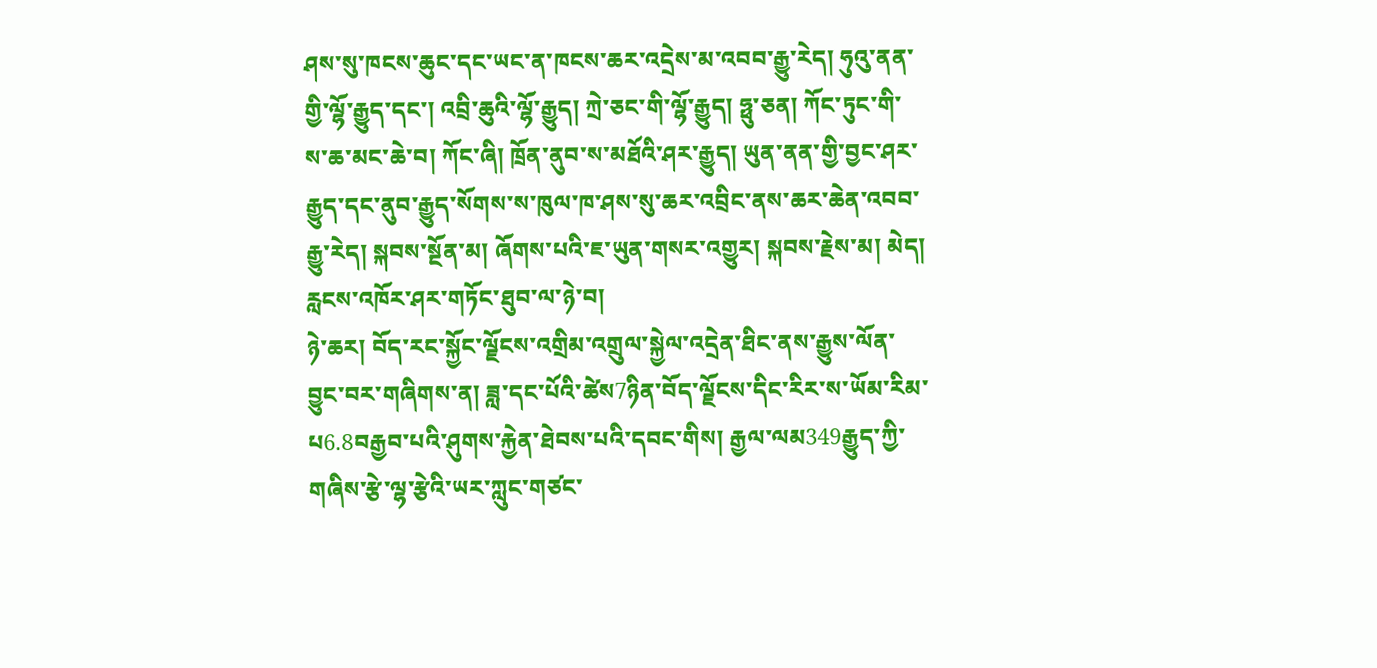ཤས་སུ་ཁངས་ཆུང་དང་ཡང་ན་ཁངས་ཆར་འདྲེས་མ་འབབ་རྒྱུ་རེད། ཧུའུ་ནན་གྱི་ལྷོ་རྒྱུད་དང་། འབྲི་ཆུའི་ལྷོ་རྒྱུད། ཀྲེ་ཅང་གི་ལྷོ་རྒྱུད། ཧྥུ་ཅན། ཀོང་ཏུང་གི་ས་ཆ་མང་ཆེ་བ། ཀོང་ཞི། ཁྲོན་ནུབ་ས་མཐོའི་ཤར་རྒྱུད། ཡུན་ནན་གྱི་བྱང་ཤར་རྒྱུད་དང་ནུབ་རྒྱུད་སོགས་ས་ཁུལ་ཁ་ཤས་སུ་ཆར་འབྲིང་ནས་ཆར་ཆེན་འབབ་རྒྱུ་རེད། སྐབས་སྔོན་མ། ཞོགས་པའི་ཇ་ཡུན་གསར་འགྱུར། སྐབས་རྗེས་མ། མེད།
རླངས་འཁོར་ཤར་གཏོང་ཐུབ་ལ་ཉེ་བ།
ཉེ་ཆར། བོད་རང་སྐྱོང་ལྗོངས་འགྲིམ་འགྲུལ་སྐྱེལ་འདྲེན་ཐིང་ནས་རྒྱུས་ལོན་བྱུང་བར་གཞིགས་ན། ཟླ་དང་པོའི་ཚེས7ཉིན་བོད་ལྗོངས་དིང་རིར་ས་ཡོམ་རིམ་པ6.8བརྒྱབ་པའི་ཤུགས་རྐྱེན་ཐེབས་པའི་དབང་གིས། རྒྱལ་ལམ349རྒྱུད་ཀྱི་གཞིས་རྩེ་ལྷ་རྩེའི་ཡར་ཀླུང་གཙང་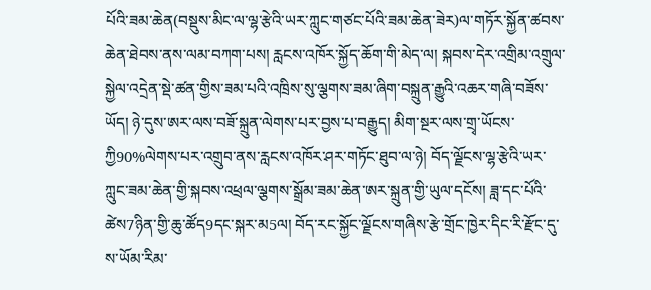པོའི་ཟམ་ཆེན(བསྡུས་མིང་ལ་ལྷ་རྩེའི་ཡར་ཀླུང་གཙང་པོའི་ཟམ་ཆེན་ཟེར)ལ་གཏོར་སྐྱོན་ཚབས་ཆེན་ཐེབས་ནས་ལམ་བཀག་པས། རླངས་འཁོར་སྐྱོད་ཆོག་གི་མེད་ལ། སྐབས་དེར་འགྲིམ་འགྲུལ་སྐྱེལ་འདྲེན་སྡེ་ཚན་གྱིས་ཟམ་པའི་འཁྲིས་སུ་ལྕགས་ཟམ་ཞིག་བསྐྲུན་རྒྱུའི་འཆར་གཞི་བཟོས་ཡོད། ཉེ་དུས་ཨར་ལས་བཟོ་སྐྲུན་ལེགས་པར་བྱས་པ་བརྒྱུད། མིག་སྔར་ལས་གྲྭ་ཡོངས་ཀྱི90%ལེགས་པར་འགྲུབ་ནས་རླངས་འཁོར་ཤར་གཏོང་ཐུབ་ལ་ཉེ། བོད་ལྗོངས་ལྷ་རྩེའི་ཡར་ཀླུང་ཟམ་ཆེན་གྱི་སྐབས་འཕྲལ་ལྕགས་སྒྲོམ་ཟམ་ཆེན་ཨར་སྐྲུན་གྱི་ཡུལ་དངོས། ཟླ་དང་པོའི་ཚེས7ཉིན་གྱི་ཆུ་ཚོད9དང་སྐར་མ5ལ། བོད་རང་སྐྱོང་ལྗོངས་གཞིས་རྩེ་གྲོང་ཁྱེར་དིང་རི་རྫོང་དུ་ས་ཡོམ་རིམ་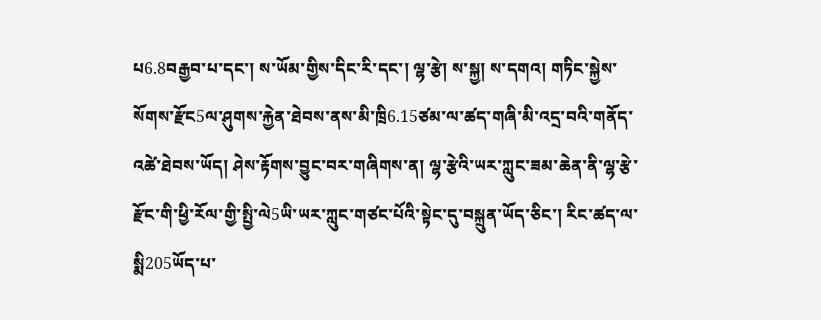པ6.8བརྒྱབ་པ་དང་། ས་ཡོམ་གྱིས་དིང་རི་དང་། ལྷ་རྩེ། ས་སྐྱ། ས་དགའ། གཏིང་སྐྱེས་སོགས་རྫོང5ལ་ཤུགས་རྐྱེན་ཐེབས་ནས་མི་ཁྲི6.15ཙམ་ལ་ཚད་གཞི་མི་འདྲ་བའི་གནོད་འཚེ་ཐེབས་ཡོད། ཤེས་རྟོགས་བྱུང་བར་གཞིགས་ན། ལྷ་རྩེའི་ཡར་ཀླུང་ཟམ་ཆེན་ནི་ལྷ་རྩེ་རྫོང་གི་ཕྱི་རོལ་གྱི་སྤྱི་ལེ5ཡི་ཡར་ཀླུང་གཙང་པོའི་སྟེང་དུ་བསྐྲུན་ཡོད་ཅིང་། རིང་ཚད་ལ་སྨི205ཡོད་པ་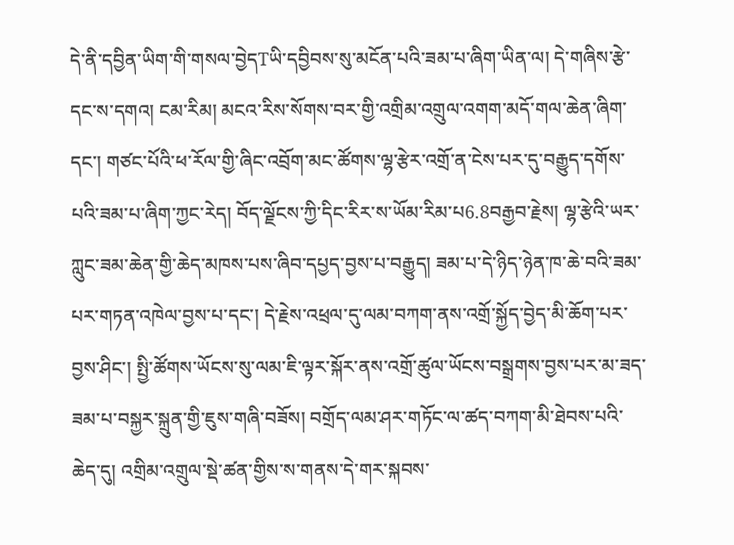དེ་ནི་དབྱིན་ཡིག་གི་གསལ་བྱེདTཡི་དབྱིབས་སུ་མངོན་པའི་ཟམ་པ་ཞིག་ཡིན་ལ། དེ་གཞིས་རྩེ་དང་ས་དགའ། ངམ་རིམ། མངའ་རིས་སོགས་བར་གྱི་འགྲིམ་འགྲུལ་འགག་མདོ་གལ་ཆེན་ཞིག་དང་། གཙང་པོའི་ཕ་རོལ་གྱི་ཞིང་འབྲོག་མང་ཚོགས་ལྷ་རྩེར་འགྲོ་ན་ངེས་པར་དུ་བརྒྱུད་དགོས་པའི་ཟམ་པ་ཞིག་ཀྱང་རེད། བོད་ལྗོངས་ཀྱི་དིང་རིར་ས་ཡོམ་རིམ་པ6.8བརྒྱབ་རྗེས། ལྷ་རྩེའི་ཡར་ཀླུང་ཟམ་ཆེན་གྱི་ཆེད་མཁས་པས་ཞིབ་དཔྱད་བྱས་པ་བརྒྱུད། ཟམ་པ་དེ་ཉིད་ཉེན་ཁ་ཆེ་བའི་ཟམ་པར་གཏན་འཁེལ་བྱས་པ་དང་། དེ་རྗེས་འཕྲལ་དུ་ལམ་བཀག་ནས་འགྲོ་སྐྱོད་བྱེད་མི་ཆོག་པར་བྱས་ཤིང་། སྤྱི་ཚོགས་ཡོངས་སུ་ལམ་ཇི་ལྟར་སྐོར་ནས་འགྲོ་ཚུལ་ཡོངས་བསྒྲགས་བྱས་པར་མ་ཟད་ཟམ་པ་བསྐྱར་སྐྲུན་གྱི་ཇུས་གཞི་བཟོས། བགྲོད་ལམ་ཤར་གཏོང་ལ་ཚད་བཀག་མི་ཐེབས་པའི་ཆེད་དུ། འགྲིམ་འགྲུལ་སྡེ་ཚན་གྱིས་ས་གནས་དེ་གར་སྐབས་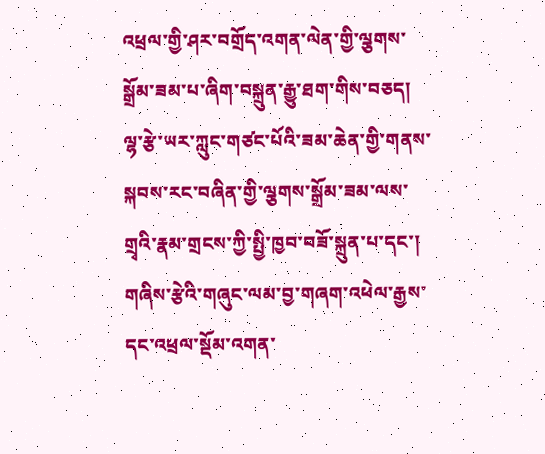འཕྲལ་གྱི་ཤར་བགྲོད་འགན་ལེན་གྱི་ལྕགས་སྒྲོམ་ཟམ་པ་ཞིག་བསྐྲུན་རྒྱུ་ཐག་གིས་བཅད། ལྷ་རྩེ་ཡར་ཀླུང་གཙང་པོའི་ཟམ་ཆེན་གྱི་གནས་སྐབས་རང་བཞིན་གྱི་ལྕགས་སྒྲོམ་ཟམ་ལས་གྲྭའི་རྣམ་གྲངས་ཀྱི་སྤྱི་ཁྱབ་བཟོ་སྐྲུན་པ་དང་། གཞིས་རྩེའི་གཞུང་ལམ་བྱ་གཞག་འཕེལ་རྒྱས་དང་འཕྲལ་སྡོམ་འགན་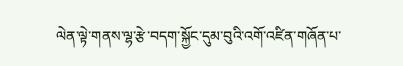ལེན་ལྟེ་གནས་ལྷ་རྩེ་བདག་སྐྱོང་དུམ་བུའི་འགོ་འཛིན་གཞོན་པ་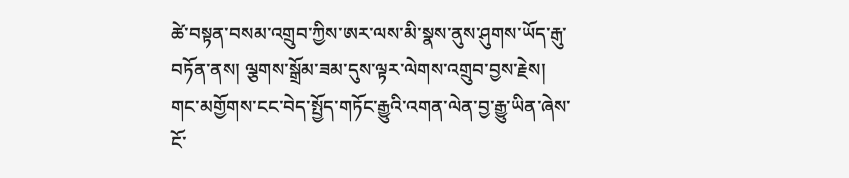ཚེ་བསྟན་བསམ་འགྲུབ་ཀྱིས་ཨར་ལས་མི་སྣས་ནུས་ཤུགས་ཡོད་རྒུ་བཏོན་ནས། ལྕགས་སྒྲོམ་ཟམ་དུས་ལྟར་ལེགས་འགྲུབ་བྱས་རྗེས། གང་མགྱོགས་ངང་བེད་སྤྱོད་གཏོང་རྒྱུའི་འགན་ལེན་བྱ་རྒྱུ་ཡིན་ཞེས་ངོ་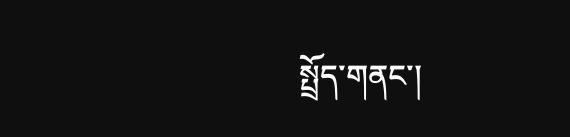སྤྲོད་གནང་།